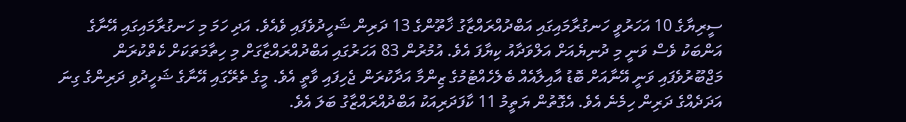ސީރިޔާގެ 10 އަހަރުވީ ހަނގުރާމައިގައި އަބްދުއްރައްޒާގު ޚާތޫންގެ 13 ދަރިން ޝަހީދުވެފައި ވެއެވެ. އަދި ހަމަ މި ހަނގުރާމައިގައި އޭނާގެ އަންބަކު ވެސް ވަނީ މި ދުނިޔެއަށް އަލްވަދާއު ކިޔާފަ އެވެ. އުމުރުން 83 އަހަރުގައި އަބްދުއްރައްޒާގަށް މި ހިތާމަތަކަށް ކެތްކުރަން މަޖްބޫރުވެފައި ވަނީ އޭނާއަށް ބޮޑު އާއިލާއެއް ބެލެހެއްޓުމުގެ ޒިންމާ އަދާކުރަން ޖެހިފައި ވާތީ އެވެ. މީގެ ތެރޭގައި އޭނާގެ ޝަހީދުވި ދަރިންގެ ގިނަ އަދަދެއްގެ ދަރިން ހިމެނެ އެވެ. އެގޮތުން ޔަތީމު 11 ކާފަދަރިއަކު އަބްދުއްރައްޒާގު ބަލަ އެވެ.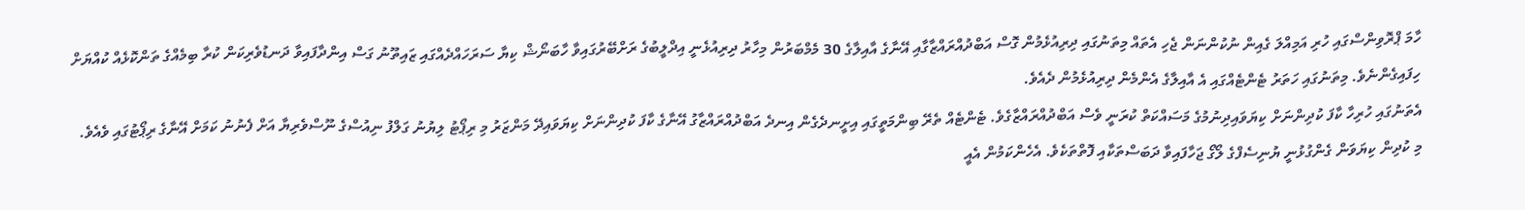ހާމަ ޕްރޮވިންސްގައި ހުރި އަމިއްލަ ގެއިން ނުކުންނަން ޖެހި އެތައް މިތަނުގައި ދިރިއުޅެމުން ގޮސް އަބްދުއްރައްޒާގާއި އޭނާގެ އާއިލާގެ 30 މެމްބަރުން މިހާރު ދިރިއުޅެނީ އިދްލީބުގެ ރަށްބޭރުގައިވާ ހާބަނޯޝް ކިޔާ ސަރަހައްދެއްގައި ޒައިތޫނު ގަސް އިންދާފައިވާ ދަނޑުވެރިކަން ކުރާ ބިމެއްގެ ތަންކޮޅެއް ކުއްޔަށް ހިފައިގެންނެވެ. މިތަނުގައި ހަތަރު ޓެންޓެއްގައި އެ އާއިލާގެ އެންމެން ދިރިއުޅެމުން ދެއެވެ.
އެތަނުގައި ހުރިހާ ކާފަ ކުދިންނަށް ކިޔަވައިދިނުމުގެ މަސައްކަތް ކުރަނީ ވެސް އަބްދުއްރައްޒާގެވެ. ޓެންޓެއް ތެރޭ ބިންމަތީގައި އިށީނދެގެން އިނދެ އަބްދުއްރައްޒާގު އޭނާގެ ކާފަ ކުދިންނަށް ކިޔަވައިދޭ މަންޒަރު މި ރިޕޯޓު ލިޔުނު ގަލްފު ނިއުސްގެ ނޫސްވެރިޔާ އަށް ފެނުނު ކަމަށް އޭނާގެ ރިޕޯޓުގައި ވެއެވެ.
މި ކުދިން ކިޔަވަން ގެންގުޅުނީ ޔުނިސެފްގެ ލޯގޯ ޖަހާފައިވާ ދަބަސްތަކާއި ފޮތްތަކެވެ. އެހެންކަމުން އެއީ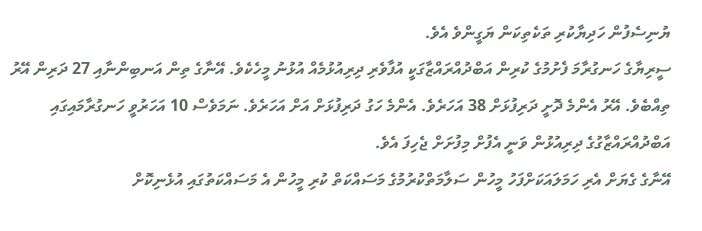ޔުނިސެފުން ހަދިޔާކުރި ތަކެތިކަން ޔަގީންވެ އެވެ.
ސީރިޔާގެ ހަނގުރާމަ ފެށުމުގެ ކުރިން އަބްދުއްރައްޒާގަކީ އުފާވެރި ދިރިއުޅުމެއް އުޅުނު މީހެކެވެ. އޭނާގެ ތިން އަނބިންނާއި 27 ދަރިން އޭރު ތިއްބެވެ. އޭރު އެންމެ ދޮށީ ދަރިފުޅަށް 38 އަހަރެވެ. އެންމެ ހަގު ދަރިފުޅަށް އަށް އަހަރެވެ. ނަމަވެސް 10 އަހަރުވީ ހަނގުރާމައިގައި އަބްދުއްރައްޒާގުގެ ދިރިއުޅުން ވަނީ އެފުށް މިފުށަށް ޖެހިފަ އެވެ.
އޭނާގެ ގެޔަށް އެރި ހަމަލައަކަށްފަހު މީހުން ސަލާމަތްކުރުމުގެ މަސައްކަތް ކުރި މީހުން އެ މަސައްކަތުގައި އުޅެނިކޮށް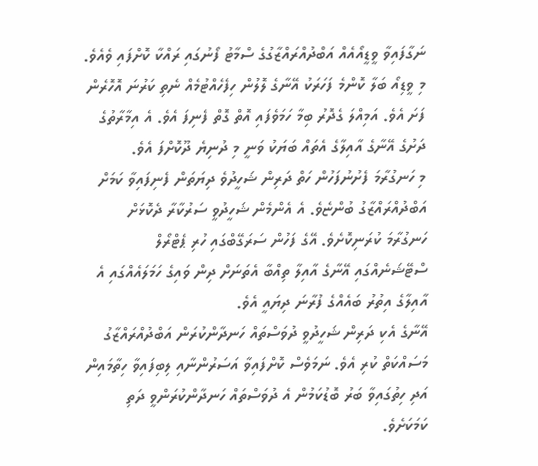ނަގާފައިވާ ވީޑީއޯއެއް އަބްދުއްރައްޒާގުގެ ސްމާޓު ފޯނުގައި ރައްކާ ކޮށްފައި ވެއެވެ. މި ވީޑިއޯ ބަލާ ކޮންމެ ފަހަރަކު އޭނާގެ ލޮލުން ހިފެހެއްޓުމެއް ނެތި ކަރުނަ އޮހޮރެން ފަށަ އެވެ. އަމިއްލަ ގެދޮރު ބިމާ ހަމަވެފައި އޮތް ގޮތް ފެނިފަ އެވެ. އެ އިމާރާތުގެ ދަށުގެ އޭނާގެ އާއިލާގެ އެތައް ބަޔަކު ވަނީ މި ދުނިޔެ ދޫކޮށްފަ އެވެ.
މި ހަނގުރާމަ ފެށުނުފަހުން ހަތް ދަރިން ޝަހީދުވެ ދިޔަތަން ފެނިފައިވާ ކަމަށް އަބްދުއްރައްޒާގު ބުންޏެވެ. އެ އެންމެން ޝަހީދުވީ ސަރުކާރާ ދެކޮޅަށް ހަނގުރާމަ ކުރަނިކޮށެވެ. އޭގެ ފަހުން ސަރަގޭބްގައި ހުރި ޕެޓްރޯލް ސްޓޭޝަނެއްގައި އޭނާގެ އާއިލާ ތިއްބާ އެތަނަށް ދިން ވައިގެ ހަމަލައެއްގައި އެ އާއިލާގެ އިތުރު ބައެއްގެ ފުރާނަ ދިޔައީ އެވެ.
އޭނާގެ އެކި ދަރިން ޝަހީދުވީ ދުވަސްތައް ހަނދާންކުރަން އަބްދުއްރައްޒާގު މަސައްކަތް ކުރި އެވެ. ނަމަވެސް ކޮށްފައިވާ އަސަރުންނާއި ލިބިފައިވާ ހިތާމައިން އަދި ހިތުގައިވާ ބަރު ބޮޑުކަމުން އެ ދުވަސްތައް ހަނދާންކުރަންވީ ދަތި ކަމަކަށެވެ.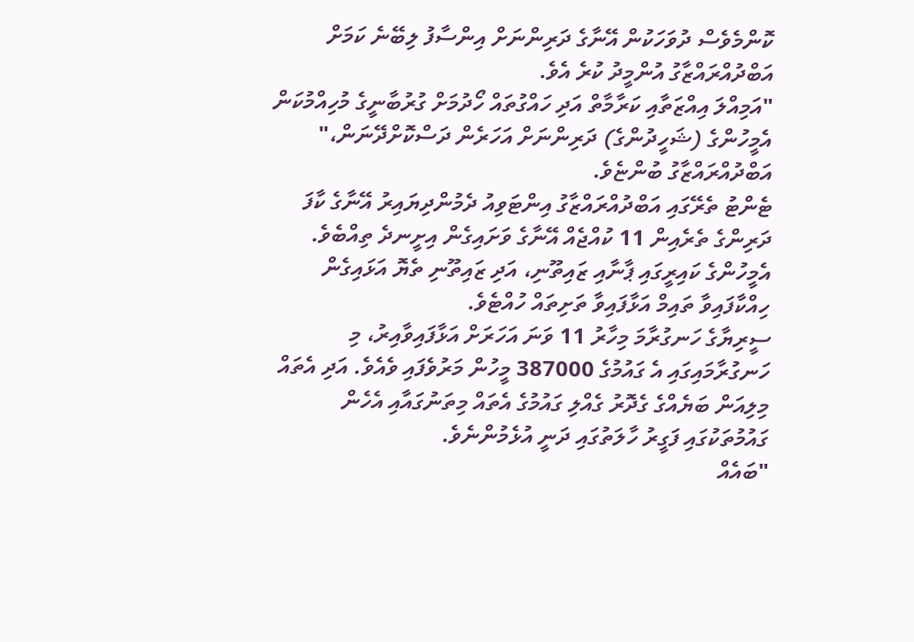ކޮންމެވެސް ދުވަހަކުން އޭނާގެ ދަރިންނަށް އިންސާފު ލިބޭނެ ކަމަށް އަބްދުއްރައްޒާގު އުންމީދު ކުރެ އެވެ.
"އަމިއްލަ އިއްޒަތާއި ކަރާމާތް އަދި ހައްގުތައް ހޯދުމަށް ގުރުބާނީގެ މުހިއްމުކަން އެމީހުންގެ (ޝަހީދުންގެ) ދަރިންނަށް އަހަރެން ދަސްކޮށްދޭނަން،" އަބްދުއްރައްޒާގު ބުންޏެވެ.
ޓެންޓު ތެރޭގައި އަބްދުއްރައްޒާގު އިންޓަވިއު ދެމުންދިޔައިރު އޭނާގެ ކާފަ ދަރިންގެ ތެރެއިން 11 ކުއްޖެއް އޭނާގެ ވަށައިގެން އިށީނދެ ތިއްބެވެ. އެމީހުންގެ ކައިރީގައި ޕާނާއި ޒައިތޫނި، އަދި ޒައިތޫނި ތެޔޮ އަޅައިގެން ހިއްކާފައިވާ ތައިމް އަޅާފައިވާ ތަށިތައް ހުއްޓެވެ.
ސީރިޔާގެ ހަނގުރާމަ މިހާރު 11 ވަނަ އަހަރަށް އަޅާފައިވާއިރު، މި ހަނގުރާމައިގައި އެ ގައުމުގެ 387000 މީހުން މަރުވެފައި ވެއެވެ. އަދި އެތައް މިލިއަން ބަޔެއްގެ ގެދޮރު ގެއްލި ގައުމުގެ އެތައް މިތަނުގައާއި އެހެން ގައުމުތަކުގައި ފަގީރު ހާލަތުގައި ދަނީ އުޅެމުންނެވެ.
"ބައެއް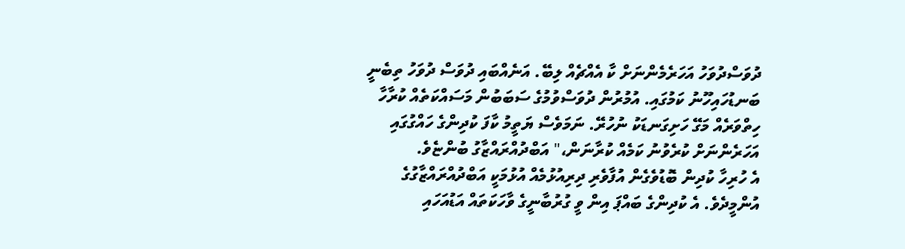ދުވަސްދުވަހު އަހަރެމެންނަށް ކާ އެއްޗެއް ލިބޭ. އަނެއްބައި ދުވަސް ދުވަހު ތިބެނީ ބަނޑުހައިހޫނު ކަމުގައި. އުމުރުން ދުވަސްވުމުގެ ސަބަބުން މަސައްކަތެއް ކުރާހާ ހިތްވަރެއް މަގޭ ހަށިގަނޑަކު ނުހުރޭ. ނަމަވެސް ޔަތީމު ކާފަ ކުދިންގެ ހައްގުގައި އަހަރެންނަށް ކުރެވުނު ކަމެއް ކުރާނަން،" އަބްދުއްރައްޒާގު ބުންޏެވެ.
އެ ހުރިހާ ކުދިން ބޮޑުވެގެން އުފާވެރި ދިރިއުޅުމެއް އުޅުމަކީ އަބްދުއްރައްޒާގުގެ އުންމީދެވެ. އެ ކުދިންގެ ބައްޕަ އިން ވީ ގުރުބާނީގެ ވާހަކަތައް އަޑުއަހައި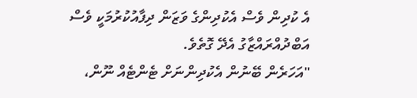އެ ކުދިން ވެސް އެކުދިންގެ ވަޒަން ދިފާއުކުރުމަކީ ވެސް އަބްދުއްރައްޒާގު އެދޭ ގޮތެވެ.
"އަހަރެން ބޭނުން އެކުދިންނަށް ޓެންޓެއް ނޫން،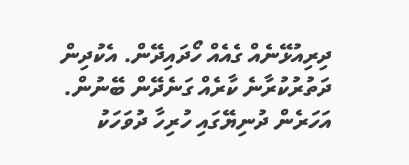ދިރިއުޅޭނެއް ގެއެއް ހޯދައިދޭން. އެކުދިން ދަތުރުކުރާނެ ކާރެއް ގަނެދޭން ބޭނުން. އަހަރެން ދުނިޔޭގައި ހުރިހާ ދުވަހަކު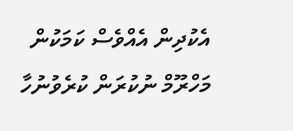އެކުދިން އެއްވެސް ކަމަކުން މަހްރޫމް ނުކުރަން ކުރެވުނުހާ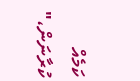ކަމެއް ކުރާނަން،"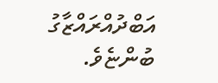އަބްދުއްރައްޒާގު ބުންޏެވެ.